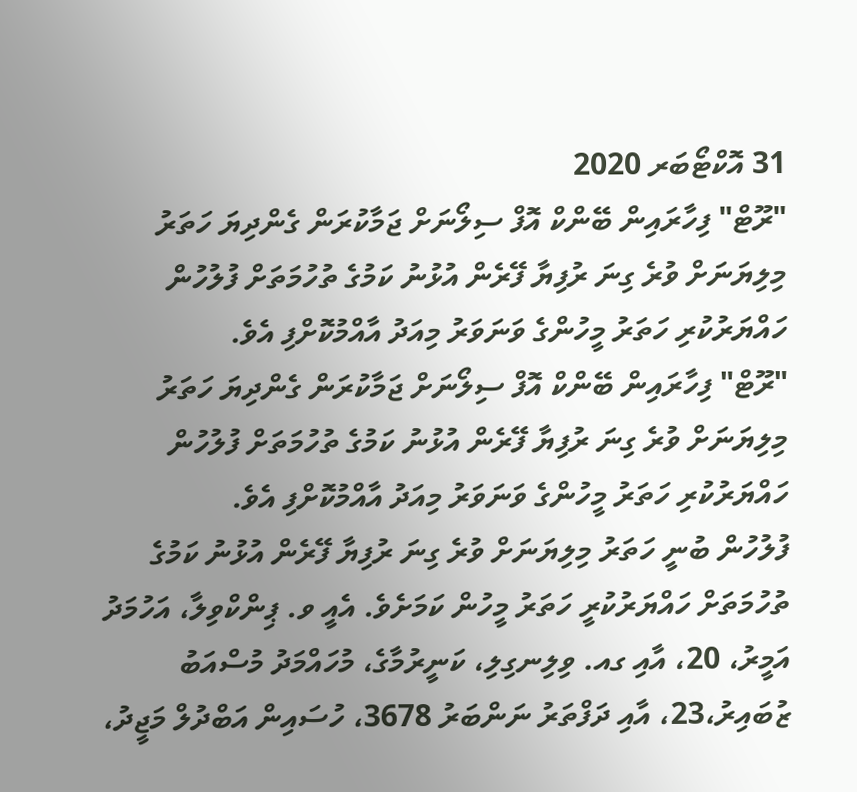31 އޮކްޓޯބަރ 2020
"ރޫޓް" ފިހާރައިން ބޭންކް އޮފް ސިލޯނަށް ޖަމާކުރަން ގެންދިޔަ ހަތަރު މިލިޔަނަށް ވުރެ ގިނަ ރުފިޔާ ފޭރެން އުޅުނު ކަމުގެ ތުހުމަތަށް ފުލުހުން ހައްޔަރުކުރި ހަތަރު މީހުންގެ ވަނަވަރު މިއަދު އާއްމުކޮށްފި އެވެ.
"ރޫޓް" ފިހާރައިން ބޭންކް އޮފް ސިލޯނަށް ޖަމާކުރަން ގެންދިޔަ ހަތަރު މިލިޔަނަށް ވުރެ ގިނަ ރުފިޔާ ފޭރެން އުޅުނު ކަމުގެ ތުހުމަތަށް ފުލުހުން ހައްޔަރުކުރި ހަތަރު މީހުންގެ ވަނަވަރު މިއަދު އާއްމުކޮށްފި އެވެ.
ފުލުހުން ބުނީ ހަތަރު މިލިޔަނަށް ވުރެ ގިނަ ރުފިޔާ ފޭރެން އުޅުނު ކަމުގެ ތުހުމަތަށް ހައްޔަރުކުރީ ހަތަރު މީހުން ކަމަށެވެ. އެއީ ވ. ޕިންކްވިލާ، އަހުމަދު އަމީރު، 20، އާއި ގއ. ވިލިނގިލި، ކަނީރުމާގެ، މުހައްމަދު މުސްއަބު ޒުބައިރު،23، އާއި ދަފްތަރު ނަންބަރު 3678، ހުސައިން އަބްދުލް މަޖީދު،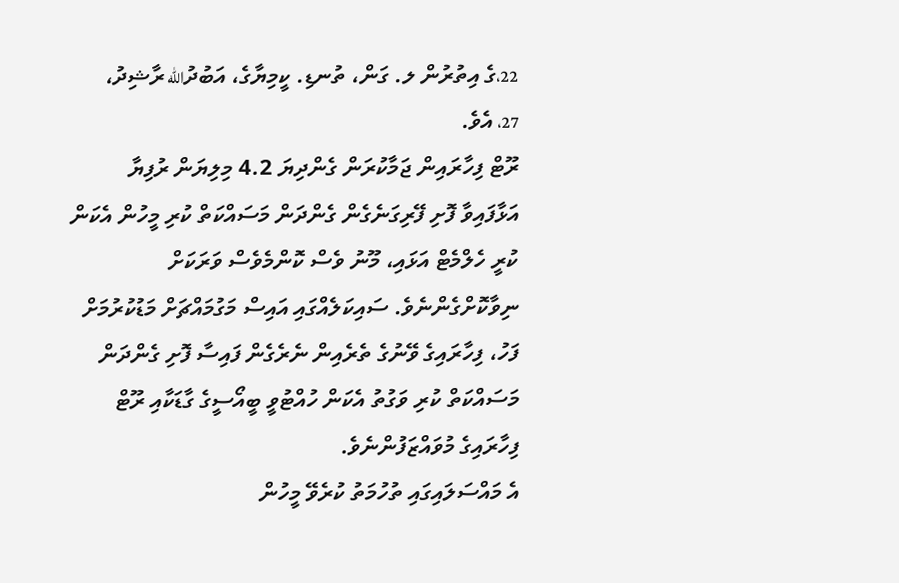22،ގެ އިތުރުން ލ. ގަން، ތުނޑި. ކީމިޔާގެ، އަބުދުالله ރާޝިދު، 27، އެވެ.
ރޫޓް ފިހާރައިން ޖަމާކުރަން ގެންދިޔަ 4.2 މިލިޔަން ރުފިޔާ އަޅާފައިވާ ފޮށި ފޭރިގަނެގެން ގެންދަން މަސައްކަތް ކުރި މީހުން އެކަން ކުރީ ހެލްމެޓް އަޅައި، މޫނު ވެސް ކޮންމެވެސް ވަރަކަށް ނިވާކޮށްގެންނެވެ. ސައިކަލެއްގައި އައިސް މަގުމައްޗަށް މަޑުކުރުމަށް ފަހު، ފިހާރައިގެ ވޭނުގެ ތެރެއިން ނެރެގެން ފައިސާ ފޮށި ގެންދަން މަސައްކަތް ކުރި ވަގުތު އެކަން ހުއްޓުވީ ބީއޯސީގެ ގާޑަކާއި ރޫޓް ފިހާރައިގެ މުވައްޒަފުންނެވެ.
އެ މައްސަލައިގައި ތުހުމަތު ކުރެވޭ މީހުން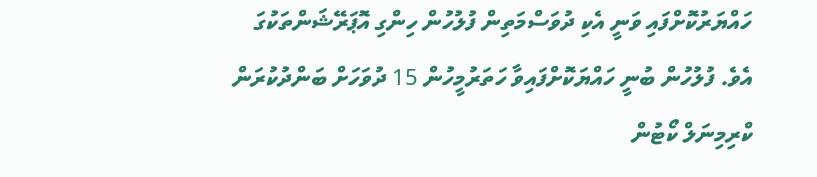ހައްޔަރުކޮށްފައި ވަނީ އެކި ދުވަސްމަތިން ފުލުހުން ހިންގި އޮޕަރޭޝަންތަކުގަ އެވެ. ފުލުހުން ބުނީ ހައްޔަކޮށްފައިވާ ހަތަރުމީހުން 15 ދުވަހަށް ބަންދުކުރަން ކްރިމިނަލް ކޯޓުން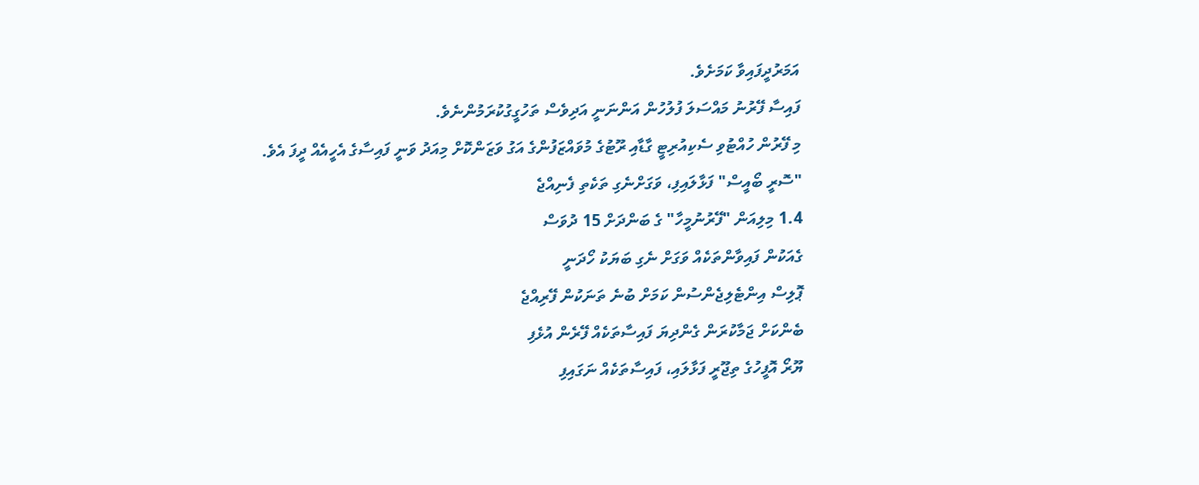އަމަރުދީފައިވާ ކަމަށެވެ.
ފައިސާ ފޭރުނު މައްސަލަ ފުލުހުން އަންނަނީ އަދިވެސް ތަހުގީގުކުރަމުންނެވެ.
މި ފޭރުން ހުއްޓުވި ސެކިއުރިޓީ ގާޑާއި ރޫޓުގެ މުވައްޒަފުންގެ އަގު ވަޒަންކޮށް މިއަދު ވަނީ ފައިސާގެ އެހީއެއް ދީފަ އެވެ.
"ސޮރީ ބޯއީސް" ފަޅާލައިފި، ވަގަށްނެގި ތަކެތި ފެނިއްޖެ
1.4 މިލިއަން "ފޭރުނުމީހާ" ގެ ބަންދަށް 15 ދުވަސް
ގެއަކުން ފައިވާންތަކެއް ވަގަށް ނެގި ބަޔަކު ހޯދަނީ
ޕޮލިސް އިންޓެލިޖެންސުން ކަމަށް ބުނެ ތަނަކުން ފޭރިއްޖެ
ބެންކަށް ޖަމާކުރަން ގެންދިޔަ ފައިސާތަކެއް ފޭރެން އުޅެފި
ޔޫރޯ އޮފީހުގެ ތިޖޫރީ ފަޅާލައި، ފައިސާތަކެއް ނަގައިފި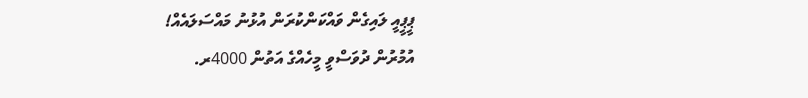ޕީޕީއީ ލައިގެން ވައްކަންކުރަން އުޅުނު މައްސަލައެއް!
އުމުރުން ދުވަސްވީ މީހެއްގެ އަތުން 4000ރ.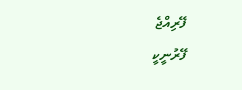ފޭރިއްޖެ
ފޭރުނީކީ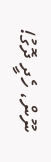ނޫން، ހެދީ ދޮގު!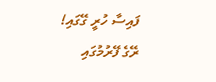ފައިސާ ހުރީ ގޭގައި!
ރޭގެ ފޭރުމުގައި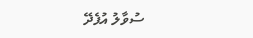ސުވާލު އުފެދޭ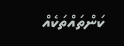ކަންތައްތަކެއް